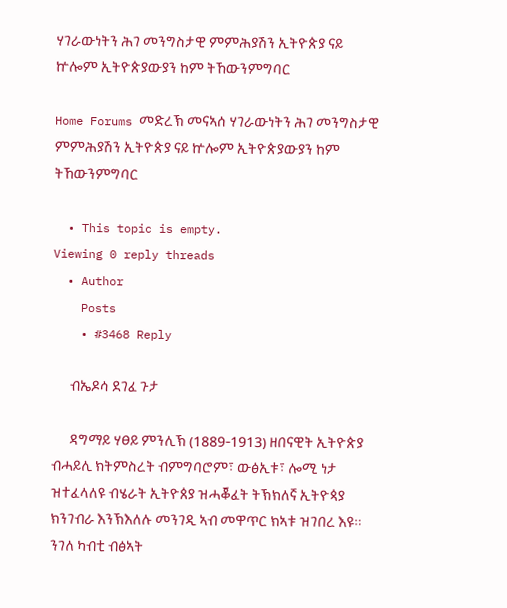ሃገራውነትን ሕገ መንግስታዊ ምምሕያሽን ኢትዮጵያ ናይ ኵሎም ኢትዮጵያውያን ከም ትኸውንምግባር

Home Forums መድረኽ መናኣሰ ሃገራውነትን ሕገ መንግስታዊ ምምሕያሽን ኢትዮጵያ ናይ ኵሎም ኢትዮጵያውያን ከም ትኸውንምግባር

  • This topic is empty.
Viewing 0 reply threads
  • Author
    Posts
    • #3468 Reply

      ብኤዶሳ ደገፈ ጉታ

      ዳግማይ ሃፀይ ምንሊኽ (1889-1913) ዘበናዊት ኢትዮጵያ ብሓይሊ ክትምስረት ብምግባሮም፣ ውፅኢቱ፣ ሎሚ ነታ ዝተፈላለዩ ብሄራት ኢትዮጰያ ዝሓቖፈት ትኽክለኛ ኢትዮጳያ ክንገብራ እንኽእለሉ መንገዲ ኣብ መዋጥር ክኣቱ ዝገበረ እዩ። ንገለ ካብቲ ብፅኣት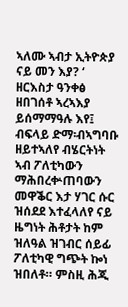ኣለሙ ኣብታ ኢትዮጵያ ናይ መን እያ? ‘ ዘርእስታ ዓንቀፅ ዘበገሰቶ ኣረኣእያ ይሰማማዓሉ እየ፤ ብፍላይ ድማ፡ብኣግባቡ ዘይተኣለየ ብሄርትነት ኣብ ፖለቲካውን ማሕበረቍጠባውን መዋቕር እታ ሃገር ሱር ዝሰደደ እተፈላለየ ናይ ዜግነት ሕቶታት ከም ዝለዓል ዝገብር ሰይፊ ፖለቲካዊ ግጭት ኰነ ዝበለቶ። ምስዚ ሕጂ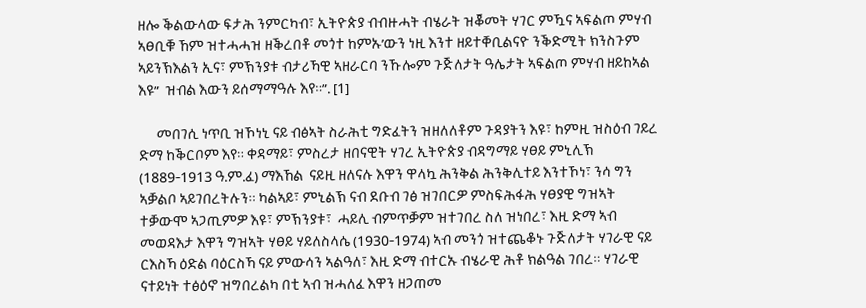ዘሎ ቕልውላው ፍታሕ ንምርካብ፣ ኢትዮጵያ ብብዙሓት ብሄራት ዝቖመት ሃገር ምዃና ኣፍልጦ ምሃብ ኣፀቢቑ ኸም ዝተሓሓዝ ዘቕረበቶ መጎተ ከምኡ’ውን ነዚ እንተ ዘይተቐቢልናዮ ንቕድሚት ክንስጉም ኣይንኽእልን ኢና፣ ምኽንያቱ ብታሪኻዊ ኣዘራርባ ንኹሎም ጉጅለታት ዓሌታት ኣፍልጦ ምሃብ ዘይከኣል እዩ”  ዝብል እውን ይሰማማዓሉ እየ።”. [1]

      መበገሲ ነጥቢ ዝኾነኒ ናይ ብፅኣት ስራሕቲ ግድፈትን ዝዘለለቶም ጉዳያትን እዩ፣ ከምዚ ዝስዕብ ገይረ ድማ ከቕርቦም እየ። ቀዳማይ፣ ምስረታ ዘበናዊት ሃገረ ኢትዮጵያ ብዳግማይ ሃፀይ ምኒሊኽ  (1889-1913 ዓ.ም.ፈ) ማእኸል  ናይዚ ዘለናሉ እዋን ዋላኳ ሕንቅል ሕንቅሊተይ እንተኾነ፣ ንሳ ግን ኣቓልቦ ኣይገበረትሉን። ካልኣይ፣ ምኒልኽ ናብ ደቡብ ገፅ ዝገበርዎ ምስፍሕፋሕ ሃፀያዊ ግዝኣት ተቓውሞ ኣጋጢምዎ እዩ፣ ምኽንያቱ፣  ሓይሊ ብምጥቓም ዝተገበረ ስለ ዝነበረ፣ እዚ ድማ ኣብ መወዳእታ እዋን ግዝኣት ሃፀይ ሃይለስላሴ (1930-1974) ኣብ መንጎ ዝተጨቆኑ ጉጅለታት ሃገራዊ ናይ ርእስኻ ዕድል ባዕርስኻ ናይ ምውሳን ኣልዓለ፣ እዚ ድማ ብተርኡ ብሄራዊ ሕቶ ክልዓል ገበረ። ሃገራዊ ናተይነት ተፅዕኖ ዝግበረልካ በቲ ኣብ ዝሓለፈ እዋን ዘጋጠመ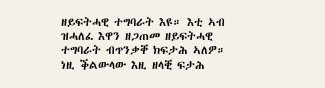ዘይፍትሓዊ ተግባራት እዩ። እቲ ኣብ ዝሓለፈ እዋን ዘጋጠመ ዘይፍትሓዊ ተግባራት ብጥንቃቐ ክፍታሕ ኣለዎ። ነዚ ቕልውላው እዚ ዘላቒ ፍታሕ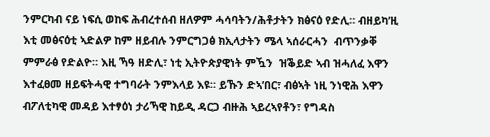ንምርካብ ናይ ነፍሲ ወከፍ ሕብረተሰብ ዘለዎም ሓሳባትን/ሕቶታትን ክፅናዕ የድሊ። ብዘይካ’ዚ እቲ መፅናዕቲ ኣድልዎ ከም ዘይብሉ ንምርግጋፅ ክኢላታትን ሜላ ኣሰራርሓን  ብጥንቃቐ ምምራፅ የድልዮ። እዚ ኻዓ ዘድሊ፣ ነቲ ኢትዮጵያዊነት ምዃን  ዝቕይድ ኣብ ዝሓለፈ እዋን እተፈፀመ ዘይፍትሓዊ ተግባራት ንምእላይ እዩ። ይኹን ድኣ’በር፣ ብፅኣት ነዚ ንነዊሕ እዋን ብፖለቲካዊ መዳይ እተፃዕነ ታሪኻዊ ከይዲ ዳርጋ ብዙሕ ኣይረኣየቶን፣ የግዳስ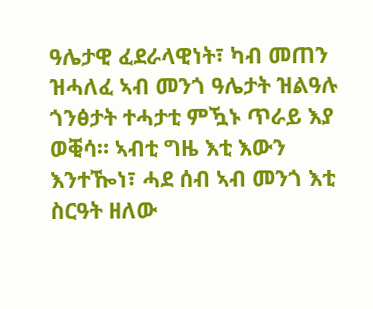ዓሌታዊ ፈደራላዊነት፣ ካብ መጠን ዝሓለፈ ኣብ መንጎ ዓሌታት ዝልዓሉ ጎንፅታት ተሓታቲ ምዃኑ ጥራይ እያ ወቒሳ። ኣብቲ ግዜ እቲ እውን እንተዀነ፣ ሓደ ሰብ ኣብ መንጎ እቲ ስርዓት ዘለው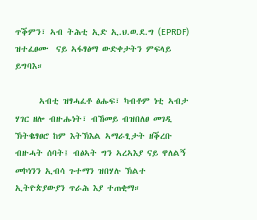ጥቕምን፣ ኣብ ትሕቲ ኢድ ኢ.ህ.ወ.ደ.ግ (EPRDF) ዝተፈፀሙ  ናይ ኣፋፃፅማ ውድቀታትን ምፍላይ ይግባእ።

      ኣብቲ ዝፃሓፈቶ ፅሑፍ፣ ካብቶም ነቲ ኣብታ ሃገር ዘሎ ብዙሑነት፣ ብኸመይ ብዝበለፀ መገዲ ኽትቈፃፀሮ ከም እትኽእል ኣማራፂታት ዘቕረቡ ብዙሓት ሰባት፤ ብፅኣት ግን ኣረኣእያ ናይ ዋለልኝ መኮነንን ኢብሳ ጉተማን ዝበሃሉ ኽልተ ኢትዮጵያውያን ጥራሕ እያ ተጠቂማ።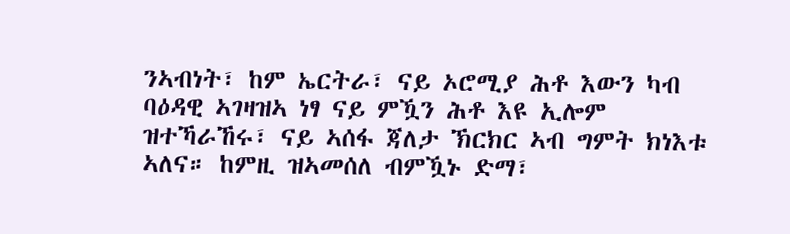ንኣብነት፣ ከም ኤርትራ፣ ናይ ኦሮሚያ ሕቶ እውን ካብ ባዕዳዊ ኣገዛዝኣ ነፃ ናይ ምዃን ሕቶ እዩ ኢሎም ዝተኻራኸሩ፣ ናይ ኣሰፋ ጃለታ ኽርክር ኣብ ግምት ክነእቱ ኣለና። ከምዚ ዝኣመሰለ ብምዃኑ ድማ፣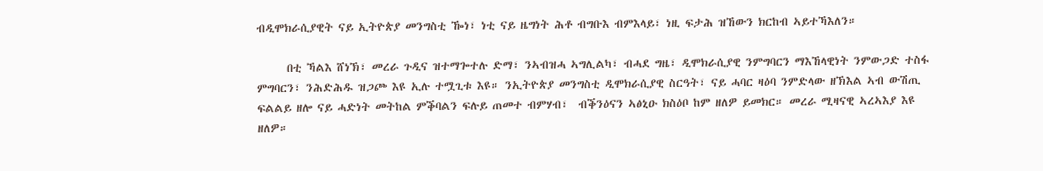ብዲሞክራሲያዊት ናይ ኢትዮጵያ መንግስቲ ዀነ፣ ነቲ ናይ ዜግነት ሕቶ ብግቡእ ብምእላይ፣ ነዚ ፍታሕ ዝኸውን ክርከብ ኣይተኻእለን።

      በቲ ኻልእ ሸነኽ፣ መረራ ጉዲና ዝተማጐተሉ ድማ፣ ንኣብዝሓ ኣግሊልካ፣ ብሓደ ግዜ፣ ዲሞክራሲያዊ ንምግባርን ማእኸላዊነት ንምውጋድ ተስፋ ምግባርን፣ ንሕድሕዱ ዝጋጮ እዩ ኢሉ ተሟጊቱ እዩ። ንኢትዮጵያ መንግስቲ ዲሞክራሲያዊ ስርዓት፣ ናይ ሓባር ዛዕባ ንምድላው ዘኽእል ኣብ ውሽጢ ፍልልይ ዘሎ ናይ ሓድነት መትከል ምቕባልን ፍሉይ ጠመተ ብምሃብ፣  ብቕንዕናን ኣፅኒዑ ክስዕቦ ከም ዘለዎ ይመክር። መረራ ሚዛናዊ ኣረኣእያ እዩ ዘለዎ።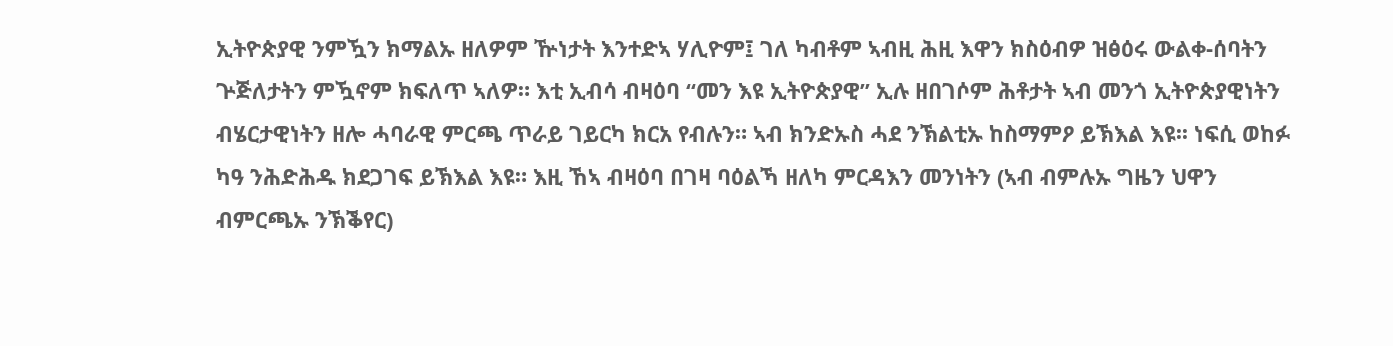ኢትዮጵያዊ ንምዃን ክማልኡ ዘለዎም ዅነታት እንተድኣ ሃሊዮም፤ ገለ ካብቶም ኣብዚ ሕዚ እዋን ክስዕብዎ ዝፅዕሩ ውልቀ-ሰባትን ጕጅለታትን ምዃኖም ክፍለጥ ኣለዎ። እቲ ኢብሳ ብዛዕባ “መን እዩ ኢትዮጵያዊ” ኢሉ ዘበገሶም ሕቶታት ኣብ መንጎ ኢትዮጵያዊነትን ብሄርታዊነትን ዘሎ ሓባራዊ ምርጫ ጥራይ ገይርካ ክርአ የብሉን። ኣብ ክንድኡስ ሓደ ንኽልቲኡ ከስማምዖ ይኽእል እዩ፡፡ ነፍሲ ወከፉ ካዓ ንሕድሕዱ ክደጋገፍ ይኽእል እዩ። እዚ ኸኣ ብዛዕባ በገዛ ባዕልኻ ዘለካ ምርዳእን መንነትን (ኣብ ብምሉኡ ግዜን ህዋን ብምርጫኡ ንኽቕየር)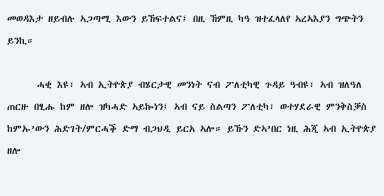መወዳእታ ዘይብሉ ኣጋጣሚ እውን ይኸፍተልና፤ በዚ ኸምዚ ካዓ ዝተፈላለየ ኣረኣእያን ግጭትን ይንኪ።

      ሓቂ እዩ፣ ኣብ ኢትዮጵያ ብሄርታዊ መንነት ናብ ፖለቲካዊ ጉዳይ ዓብዩ፣ ኣብ ዝለዓለ ጠርዙ በፂሑ ከም ዘሎ ዝካሓድ ኣይኰነን፤ ኣብ ናይ ስልጣን ፖለቲካ፣ ወተሃደራዊ ምንቅስቓስ ከምኡ’ውን ሕድገት/ምርሓቕ ድማ ብጋህዲ ይርአ ኣሎ። ይኹን ድኣ’በር ነዚ ሕጂ ኣብ ኢትዮጵያ ዘሎ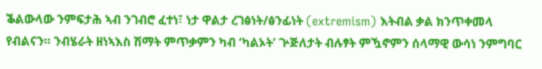ቕልውላው ንምፍታሕ ኣብ ንገብሮ ፈተነ፣ ነታ ዋልታ ረገፅነት/ፅንፊነት (extremism) እትብል ቃል ክንጥቀመላ የብልናን። ንብሄራት ዘነኣእስ ሽማት ምጥቃምን ካብ ‘ካልኦት’ ጕጅለታት ብሉፃት ምዃኖምን ሰላማዊ ውሳነ ንምግባር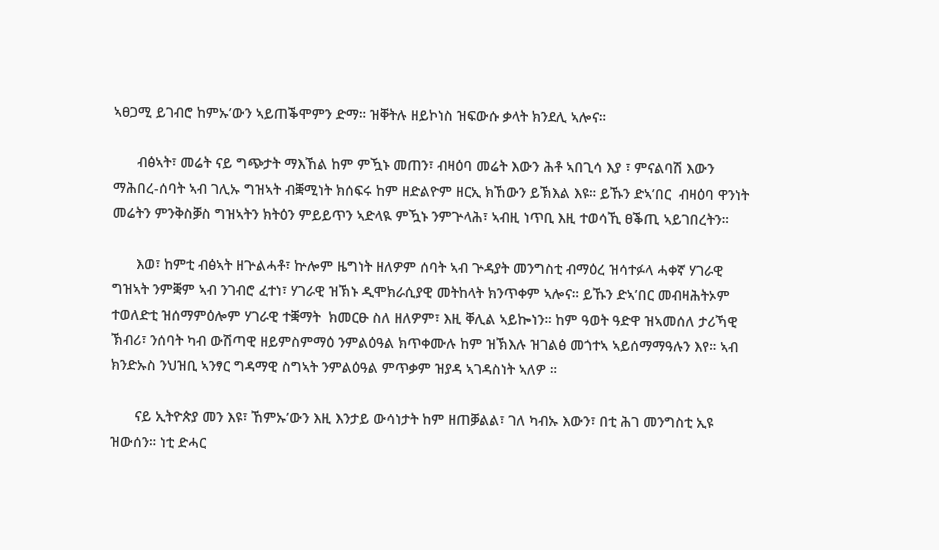ኣፀጋሚ ይገብሮ ከምኡ’ውን ኣይጠቕሞምን ድማ። ዝቐትሉ ዘይኮነስ ዝፍውሱ ቃላት ክንደሊ ኣሎና።

      ብፅኣት፣ መሬት ናይ ግጭታት ማእኸል ከም ምዃኑ መጠን፣ ብዛዕባ መሬት እውን ሕቶ ኣበጊሳ እያ ፣ ምናልባሽ እውን ማሕበረ-ሰባት ኣብ ገሊኡ ግዝኣት ብቛሚነት ክሰፍሩ ከም ዘድልዮም ዘርኢ ክኸውን ይኽእል እዩ። ይኹን ድኣ’በር  ብዛዕባ ዋንነት መሬትን ምንቅስቓስ ግዝኣትን ክትዕን ምይይጥን ኣድላዪ ምዃኑ ንምጕላሕ፣ ኣብዚ ነጥቢ እዚ ተወሳኺ ፀቕጢ ኣይገበረትን።

      እወ፣ ከምቲ ብፅኣት ዘጕልሓቶ፣ ኵሎም ዜግነት ዘለዎም ሰባት ኣብ ጕዳያት መንግስቲ ብማዕረ ዝሳተፉላ ሓቀኛ ሃገራዊ ግዝኣት ንምቛም ኣብ ንገብሮ ፈተነ፣ ሃገራዊ ዝኽኑ ዲሞክራሲያዊ መትከላት ክንጥቀም ኣሎና። ይኹን ድኣ’በር መብዛሕትኦም ተወለድቲ ዝሰማምዕሎም ሃገራዊ ተቛማት  ክመርፁ ስለ ዘለዎም፣ እዚ ቐሊል ኣይኰነን። ከም ዓወት ዓድዋ ዝኣመሰለ ታሪኻዊ ኽብሪ፣ ንሰባት ካብ ውሽጣዊ ዘይምስምማዕ ንምልዕዓል ክጥቀሙሉ ከም ዝኽእሉ ዝገልፅ መጎተኣ ኣይሰማማዓሉን እየ። ኣብ ክንድኡስ ንህዝቢ ኣንፃር ግዳማዊ ስግኣት ንምልዕዓል ምጥቃም ዝያዳ ኣገዳስነት ኣለዎ ።

      ናይ ኢትዮጵያ መን እዩ፣ ኸምኡ’ውን እዚ እንታይ ውሳነታት ከም ዘጠቓልል፣ ገለ ካብኡ እውን፣ በቲ ሕገ መንግስቲ ኢዩ ዝውሰን። ነቲ ድሓር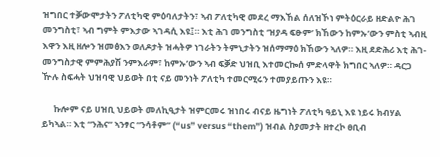ዝግበር ተቓውሞታትን ፖለቲካዊ ምዕባለታትን፣ ኣብ ፖለቲካዊ መደረ ማእኸል ሰለዝኾነ ምትዕርራይ ዘድልዮ ሕገ መንግስቲ፣ ኣብ ግምት ምእታው ኣገዳሲ እዩ፤። እቲ ሕገ መንግስቲ ‘ዝያዳ ፍፁም’ ክኸውን ከምኡ’ውን ምስቲ ኣብዚ እዋን እዚ ዘሎን ዝመፅእን ወለዶታት ዝሓትዎ ነገራትን ትምኒታትን ዝሰማማዕ ክኸውን ኣለዎ። እዚ ደድሕሪ እቲ ሕገ-መንግስታዊ ምምሕያሽ ንምእራም፣ ከምኡ’ውን ኣብ ፍቓድ ህዝቢ እተመርኰሰ ምድላዋት ክግበር ኣለዎ። ዳርጋ ዅሉ ስፍሓት ህዝባዊ ህይወት በቲ ናይ መንነት ፖለቲካ ተመርሚሩን ተመያይጡን እዩ።

      ኩሎም ናይ ሀዝቢ ህይወት መለኪዒታት ዝምርመሩ ዝነበሩ ብናይ ዜግነት ፖለቲካ ዓይኒ እዩ ነይሩ ክብሃል ይካኣል። እቲ “ንሕና” ኣንፃር “ንሳቶም” (“us” versus “them”) ዝብል ስያመታት ዘተረኮ ፀቢብ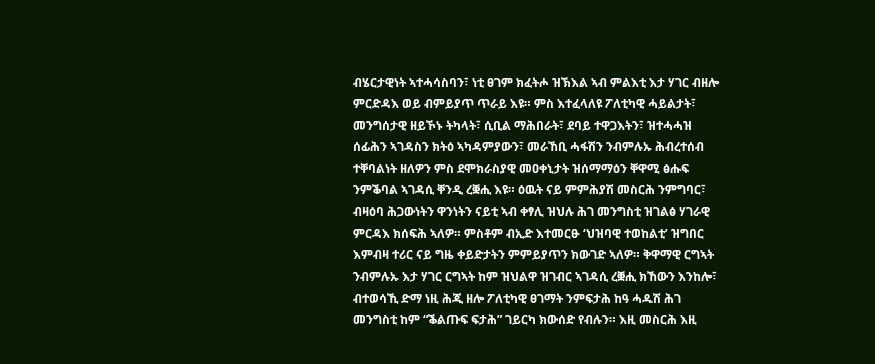ብሄርታዊነት ኣተሓሳስባን፣ ነቲ ፀገም ክፈትሖ ዝኽእል ኣብ ምልእቲ እታ ሃገር ብዘሎ ምርድዳእ ወይ ብምይያጥ ጥራይ እዩ። ምስ እተፈላለዩ ፖለቲካዊ ሓይልታት፣ መንግሰታዊ ዘይኾኑ ትካላት፣ ሲቢል ማሕበራት፣ ደባይ ተዋጋእትን፣ ዝተሓሓዝ ሰፊሕን ኣገዳስን ክትዕ ኣካዳምያውን፣ መራኸቢ ሓፋሽን ንብምሉኡ ሕብረተሰብ ተቐባልነት ዘለዎን ምስ ደሞክራስያዊ መዐቀኒታት ዝሰማማዕን ቐዋሚ ፅሑፍ ንምቕባል ኣገዳሲ ቐንዲ ረቛሒ እዩ። ዕዉት ናይ ምምሕያሽ መስርሕ ንምግባር፣ ብዛዕባ ሕጋውነትን ዋንነትን ናይቲ ኣብ ቀፃሊ ዝህሉ ሕገ መንግስቲ ዝገልፅ ሃገራዊ ምርዳእ ክሰፍሕ ኣለዎ። ምስቶም ብኢድ እተመርፁ ‘ህዝባዊ ተወከልቲ’ ዝግበር እምብዛ ተሪር ናይ ግዜ ቀይድታትን ምምይያጥን ክውገድ ኣለዎ። ቅዋማዊ ርግኣት ንብምሉኡ እታ ሃገር ርግኣት ከም ዝህልዋ ዝገብር ኣገዳሲ ረቛሒ ክኸውን እንከሎ፣ ብተወሳኺ ድማ ነዚ ሕጂ ዘሎ ፖለቲካዊ ፀገማት ንምፍታሕ ከዓ ሓዱሽ ሕገ መንግስቲ ከም “ቕልጡፍ ፍታሕ” ገይርካ ክውሰድ የብሉን። እዚ መስርሕ እዚ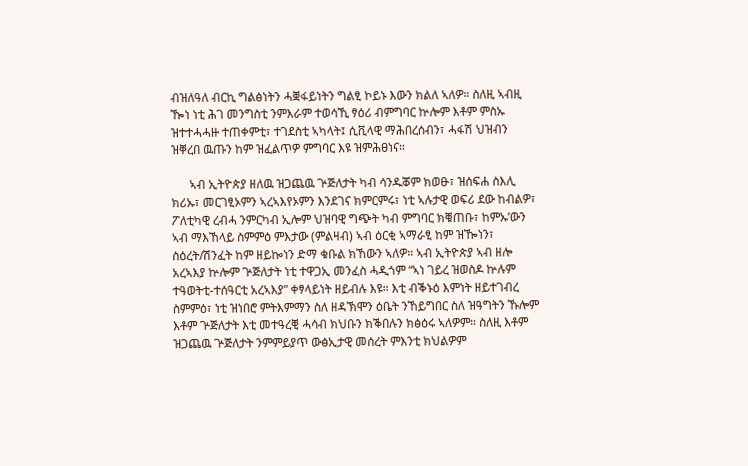ብዝለዓለ ብርኪ ግልፅነትን ሓቛፋይነትን ግልፂ ኮይኑ እውን ክልለ ኣለዎ። ስለዚ ኣብዚ ዀነ ነቲ ሕገ መንግስቲ ንምእራም ተወሳኺ ፃዕሪ ብምግባር ኵሎም እቶም ምስኡ ዝተተሓሓዙ ተጠቀምቲ፣ ተገደስቲ ኣካላት፤ ሲቪላዊ ማሕበረሰብን፣ ሓፋሽ ህዝብን ዝቐረበ ዉጡን ከም ዝፈልጥዎ ምግባር እዩ ዝምሕፀነና።

      ኣብ ኢትዮጵያ ዘለዉ ዝጋጨዉ ጕጅለታት ካብ ሳንዱቖም ክወፁ፣ ዝሰፍሐ ስእሊ ክሪኡ፣ መርገፂኦምን ኣረኣእየኦምን እንደገና ክምርምሩ፣ ነቲ ኣሉታዊ ወፍሪ ደው ከብልዎ፣ ፖለቲካዊ ረብሓ ንምርካብ ኢሎም ህዝባዊ ግጭት ካብ ምግባር ክቑጠቡ፣ ከምኡ’ውን ኣብ ማእኸላይ ስምምዕ ምእታው (ምልዛብ) ኣብ ዕርቂ ኣማራፂ ከም ዝዀነን፣ ስዕረት/ሽንፈት ከም ዘይኰነን ድማ ቁቡል ክኸውን ኣለዎ። ኣብ ኢትዮጵያ ኣብ ዘሎ አረኣእያ ኵሎም ጕጅለታት ነቲ ተዋጋኢ መንፈስ ሓዲጎም “ኣነ ገይረ ዝወስዶ ኵሉም ተዓወትቲ-ተሰዓርቲ አረኣእያ” ቀፃላይነት ዘይብሉ እዩ። እቲ ብቕኑዕ እምነት ዘይተገብረ ስምምዕ፣ ነቲ ዝነበሮ ምትእምማን ስለ ዘዳኽሞን ዕቤት ንኸይግበር ስለ ዝዓግትን ኹሎም እቶም ጕጅለታት እቲ መተዓረቒ ሓሳብ ክህቡን ክቕበሉን ክፅዕሩ ኣለዎም። ስለዚ እቶም ዝጋጨዉ ጕጅለታት ንምምይያጥ ውፅኢታዊ መሰረት ምእንቲ ክህልዎም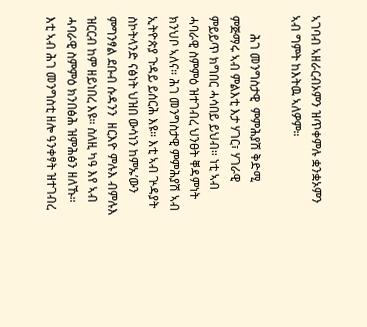ኣገባብ ኣዘራርብኦምን ዝጥቀምሉ ቋንቋኦምን ኣብ ግምት ከእትዉ ኣለዎም።

      ሕገ መንግስታዊ  ምምሕያሽ ቅድሚ ምጅማሩ ኣብ ምልእቲ እታ ሃገር፣ ሃገራዊ ምይይጥ ክግበር ሓሳበይ ይህብ። ነቲ ኣብ ሓባራዊ ስምምዕ ዝተገብረ ህንፀት ቐዳምነት ክንህቦ ኣለና። ሕገ መንግስታዊ ምምሕያሽ ኣብ ኢትዮጵያ ጉዳይ ይሰርሕ እዩ። እቲ ኣብ ጕዳያት ስኮትላንድ ናፅነት ህዝበ ውሳነን ከምኡ’ውን ምግንፃል ደቡብ ሱዳንን  ዘርእዮ ምሉእ ብምሉእ ዝርርብ ከም ዘይነበረ እዩ። ስለዚ ካዓ እየ ኣብ ሓባራዊ ስምምዕ ክንበፅሕ ዝምሕፅን ዘለኹ። እቲ ኣብ ሕገ መንግስቲ ዘሎ ዓንቀፃት ዝተገብረ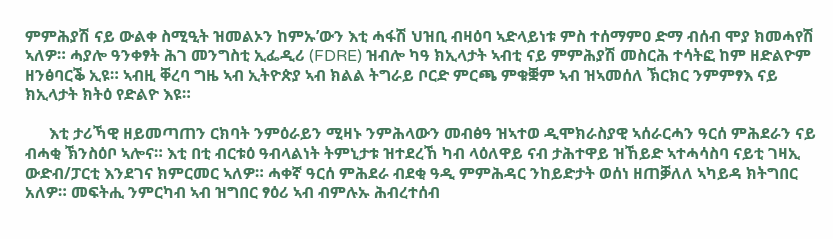ምምሕያሽ ናይ ውልቀ ስሚዒት ዝመልኦን ከምኡ’ውን እቲ ሓፋሽ ህዝቢ ብዛዕባ ኣድላይነቱ ምስ ተሰማምዐ ድማ ብሰብ ሞያ ክመሓየሽ ኣለዎ። ሓያሎ ዓንቀፃት ሕገ መንግስቲ ኢፌዲሪ (FDRE) ዝብሎ ካዓ ክኢላታት ኣብቲ ናይ ምምሕያሽ መስርሕ ተሳትፎ ከም ዘድልዮም ዘንፅባርቕ ኢዩ። ኣብዚ ቐረባ ግዜ ኣብ ኢትዮጵያ ኣብ ክልል ትግራይ ቦርድ ምርጫ ምቁቛም ኣብ ዝኣመሰለ ኽርክር ንምምፃእ ናይ ክኢላታት ክትዕ የድልዮ እዩ።

      እቲ ታሪኻዊ ዘይመጣጠን ርክባት ንምዕራይን ሚዛኑ ንምሕላውን መብፅዓ ዝኣተወ ዲሞክራስያዊ ኣሰራርሓን ዓርሰ ምሕደራን ናይ ብሓቂ ኽንስዕቦ ኣሎና። እቲ በቲ ብርቱዕ ዓብላልነት ትምኒታቱ ዝተደረኸ ካብ ላዕለዋይ ናብ ታሕተዋይ ዝኸይድ ኣተሓሳስባ ናይቲ ገዛኢ ውድብ/ፓርቲ እንደገና ክምርመር ኣለዎ። ሓቀኛ ዓርሰ ምሕደራ ብደቂ ዓዲ ምምሕዳር ንከይድታት ወሰነ ዘጠቓለለ ኣካይዳ ክትግበር አለዎ። መፍትሒ ንምርካብ ኣብ ዝግበር ፃዕሪ ኣብ ብምሉኡ ሕብረተሰብ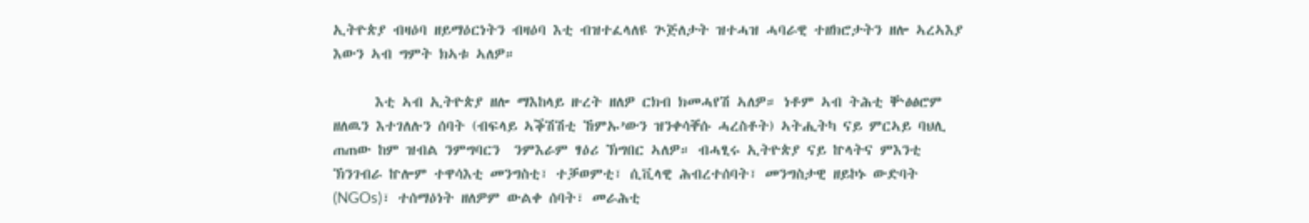ኢትዮጵያ ብዛዕባ ዘይማዕርነትን ብዛዕባ እቲ ብዝተፈላለዩ ጕጅለታት ዝተሓዝ ሓባራዊ ተዘክሮታትን ዘሎ ኣረኣእያ እውን ኣብ ግምት ክኣቱ ኣለዎ።

      እቲ ኣብ ኢትዮጵያ ዘሎ ማእከላይ ዙረት ዘለዎ ርክብ ክመሓየሽ ኣለዎ። ነቶም ኣብ ትሕቲ ቝፅፅሮም ዘለዉን እተገለሉን ሰባት (ብፍላይ ኣቕሽሽቲ ኸምኡ’ውን ዝንቀሳቐሱ ሓረስቶት) ኣትሒትካ ናይ ምርኣይ ባህሊ ጠጠው ከም ዝብል ንምግባርን  ንምእራም ፃዕሪ ኽግበር ኣለዎ። ብሓፂሩ ኢትዮጵያ ናይ ኵላትና ምእንቲ ኽንገብራ ኵሎም ተዋሳእቲ መንግስቲ፣ ተቓወምቲ፣ ሲቪላዊ ሕብረተሰባት፣ መንግስታዊ ዘይኮኑ ውድባት (NGOs)፣ ተሰማዕነት ዘለዎም ውልቀ ሰባት፣ መራሕቲ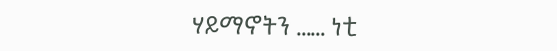ሃይማኖትን …… ነቲ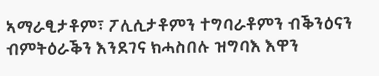ኣማራፂታቶም፣ ፖሊሲታቶምን ተግባራቶምን ብቕንዕናን ብምትዕራቕን እንደገና ክሓስበሉ ዝግባእ እዋን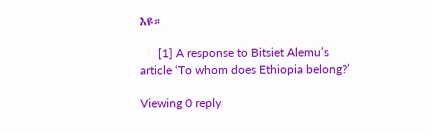እዩ።

      [1] A response to Bitsiet Alemu’s  article ‘To whom does Ethiopia belong?’

Viewing 0 reply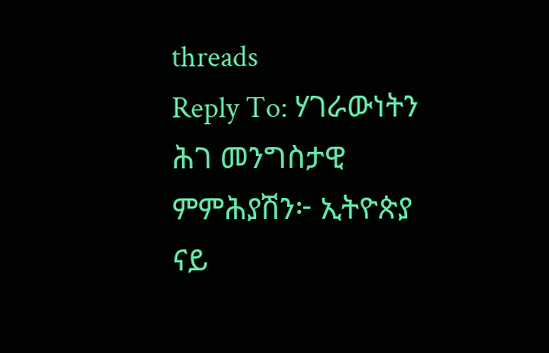threads
Reply To: ሃገራውነትን ሕገ መንግስታዊ ምምሕያሽን፦ ኢትዮጵያ ናይ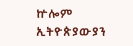ኵሎም ኢትዮጵያውያን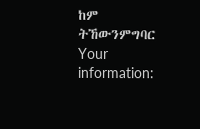ከም ትኸውንምግባር
Your information: